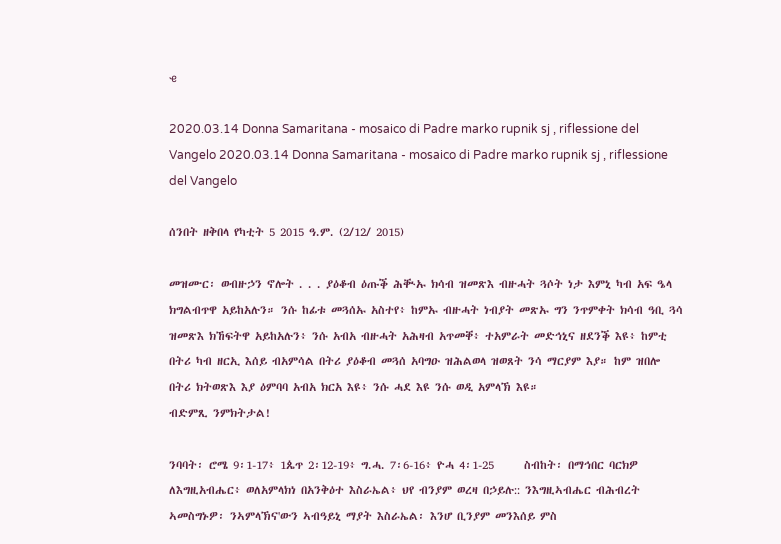ҽ

2020.03.14 Donna Samaritana - mosaico di Padre marko rupnik sj , riflessione del Vangelo 2020.03.14 Donna Samaritana - mosaico di Padre marko rupnik sj , riflessione del Vangelo

ሰንበት ዘቅበላ የካቲት 5 2015 ዓ.ም. (2/12/ 2015)

መዝሙር፡ ወብዙኃን ኖሎት . . . ያዕቆብ ዕጡቕ ሕቚኡ ክሳብ ዝመጽእ ብዙሓት ጓሶት ነታ እምኒ ካብ አፍ ዔላ ክግልብጥዋ አይከአሉን። ንሱ ከፊቱ መጓሰኡ አስተየ፥ ከምኡ ብዙሓት ነብያት መጽኡ ግን ንጥምቀት ክሳብ ዓቢ ጓሳ ዝመጽእ ክኸፍትዋ አይከአሉን፥ ንሱ አብአ ብዙሓት አሕዛብ አጥመቐ፥ ተአምራት መድኅኒና ዘደንቕ እዩ፥ ከምቲ በትሪ ካብ ዘርኢ እሰይ ብአምሳል በትሪ ያዕቆብ መጓሰ አባግዑ ዝሕልወላ ዝወጸት ንሳ ማርያም እያ። ከም ዝበሎ በትሪ ክትወጽእ እያ ዕምባባ አብአ ክርአ እዩ፥ ንሱ ሓደ እዩ ንሱ ወዲ አምላኽ እዩ።
ብድምጺ ንምክትታል!

ንባባት፡ ሮሜ 9፡1-17፥ 1ጴጥ 2፡12-19፥ ግ.ሓ. 7፡6-16፥ ዮሓ 4፡1-25      ስብከት፡ በማኅበር ባርክዎ ለእግዚአብሔር፥ ወለአምላክነ በአንቅዕተ እስራኤል፥ ህየ ብንያም ወረዛ በኃይሉ:: ንእግዚኣብሔር ብሕብረት ኣመስግኑዎ፡ ንኣምላኽና'ውን ኣብዓይኒ ማያት እስራኤል፡ እንሆ ቢንያም መንእሰይ ምስ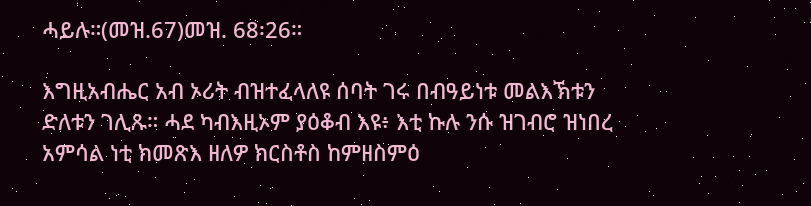ሓይሉ።(መዝ.67)መዝ. 68፡26።

እግዚአብሔር አብ ኦሪት ብዝተፈላለዩ ሰባት ገሩ በብዓይነቱ መልእኽቱን ድለቱን ገሊጹ። ሓደ ካብእዚኦም ያዕቆብ እዩ፥ እቲ ኩሉ ንሱ ዝገብሮ ዝነበረ አምሳል ነቲ ክመጽእ ዘለዎ ክርስቶስ ከምዘስምዕ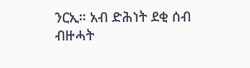ንርኢ። አብ ድሕነት ደቂ ሰብ ብዙሓት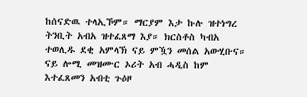ከሰናድዉ ተላኢኾም። ማርያም እታ ኩሉ ዝተነግረ ትንቢት አብአ ዝተፈጸማ እያ። ክርስቶስ ካብአ ተወሊዱ ደቂ አምላኽ ናይ ምዃን መሰል አውሂቡና። ናይ ሎሚ መዝሙር ኦሪት አብ ሓዲስ ከም እተፈጸመን አብቲ ጉዕዞ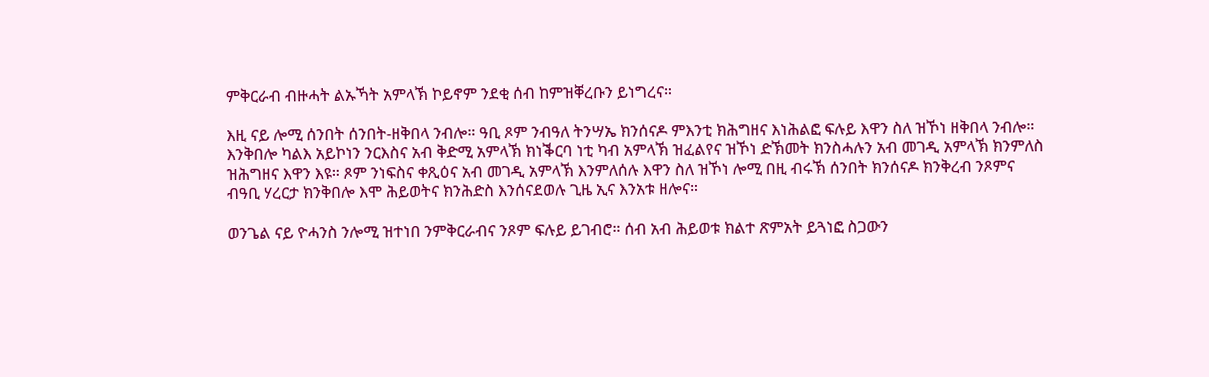ምቅርራብ ብዙሓት ልኡኻት አምላኽ ኮይኖም ንደቂ ሰብ ከምዝቐረቡን ይነግረና።

እዚ ናይ ሎሚ ሰንበት ሰንበት-ዘቅበላ ንብሎ። ዓቢ ጾም ንብዓለ ትንሣኤ ክንሰናዶ ምእንቲ ክሕግዘና እነሕልፎ ፍሉይ እዋን ስለ ዝኾነ ዘቅበላ ንብሎ። እንቅበሎ ካልእ አይኮነን ንርእስና አብ ቅድሚ አምላኽ ክነቕርባ ነቲ ካብ አምላኽ ዝፈልየና ዝኾነ ድኽመት ክንስሓሉን አብ መገዲ አምላኽ ክንምለስ ዝሕግዘና እዋን እዩ። ጾም ንነፍስና ቀጺዕና አብ መገዲ አምላኽ እንምለሰሉ እዋን ስለ ዝኾነ ሎሚ በዚ ብሩኽ ሰንበት ክንሰናዶ ክንቅረብ ንጾምና ብዓቢ ሃረርታ ክንቅበሎ እሞ ሕይወትና ክንሕድስ እንሰናደወሉ ጊዜ ኢና እንአቱ ዘሎና።

ወንጌል ናይ ዮሓንስ ንሎሚ ዝተነበ ንምቅርራብና ንጾም ፍሉይ ይገብሮ። ሰብ አብ ሕይወቱ ክልተ ጽምአት ይጓነፎ ስጋውን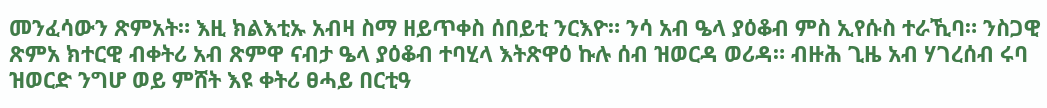መንፈሳውን ጽምአት። እዚ ክልእቲኡ አብዛ ስማ ዘይጥቀስ ሰበይቲ ንርእዮ። ንሳ አብ ዔላ ያዕቆብ ምስ ኢየሱስ ተራኺባ። ንስጋዊ ጽምአ ክተርዊ ብቀትሪ አብ ጽምዋ ናብታ ዔላ ያዕቆብ ተባሂላ እትጽዋዕ ኩሉ ሰብ ዝወርዳ ወሪዳ። ብዙሕ ጊዜ አብ ሃገረሰብ ሩባ ዝወርድ ንግሆ ወይ ምሸት እዩ ቀትሪ ፀሓይ በርቲዓ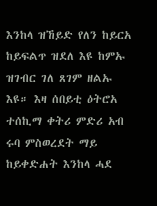እንከላ ዝኸይድ የለን ከይርአ ከይፍልጥ ዝደለ እዩ ከምኡ ዝገብር ገለ ጸገም ዘልኡ እዩ። እዛ ሰበይቲ ዕትሮአ ተሰኪማ ቀትሪ ምድሪ አብ ሩባ ምስወረደት ማይ ከይቀድሐት እንከላ ሓደ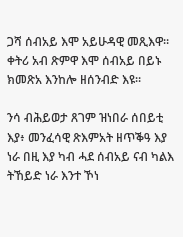ጋሻ ሰብአይ እሞ አይሁዳዊ መጺእዋ። ቀትሪ አብ ጽምዋ እሞ ሰብአይ በይኑ ክመጽአ እንከሎ ዘሰንብድ እዩ።

ንሳ ብሕይወታ ጸገም ዝነበራ ሰበይቲ እያ፥ መንፈሳዊ ጽእምአት ዘጥቕዓ እያ ነራ በዚ እያ ካብ ሓደ ሰብአይ ናብ ካልእ ትኸይድ ነራ እንተ ኾነ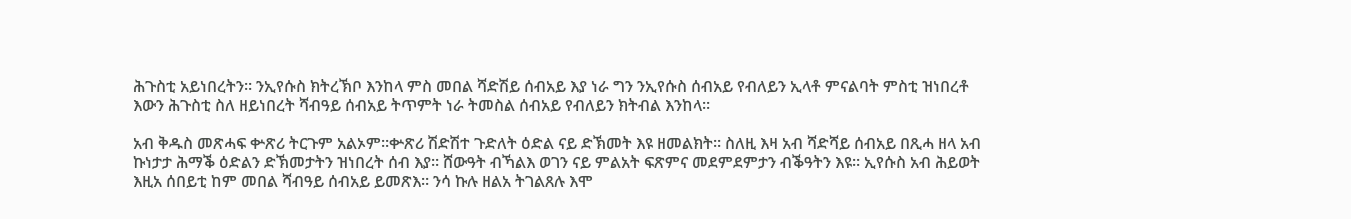ሕጉስቲ አይነበረትን። ንኢየሱስ ክትረኽቦ እንከላ ምስ መበል ሻድሽይ ሰብአይ እያ ነራ ግን ንኢየሱስ ሰብአይ የብለይን ኢላቶ ምናልባት ምስቲ ዝነበረቶ እውን ሕጉስቲ ስለ ዘይነበረት ሻብዓይ ሰብአይ ትጥምት ነራ ትመስል ሰብአይ የብለይን ክትብል እንከላ።

አብ ቅዱስ መጽሓፍ ቍጽሪ ትርጉም አልኦም።ቍጽሪ ሽድሽተ ጉድለት ዕድል ናይ ድኽመት እዩ ዘመልክት። ስለዚ እዛ አብ ሻድሻይ ሰብአይ በጺሓ ዘላ አብ ኩነታታ ሕማቕ ዕድልን ድኽመታትን ዝነበረት ሰብ እያ። ሸውዓት ብኻልእ ወገን ናይ ምልአት ፍጽምና መደምደምታን ብቕዓትን እዩ። ኢየሱስ አብ ሕይወት እዚአ ሰበይቲ ከም መበል ሻብዓይ ሰብአይ ይመጽእ። ንሳ ኩሉ ዘልአ ትገልጸሉ እሞ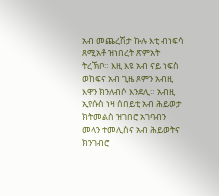አብ መጨረሽታ ኩሉ እቲ ብነፍሳ ጸሚአቶ ዝነበረት ጽምአት ትረኽቦ። እዚ እዩ አብ ናይ ነፍስ ወከፍና አብ ጊዜ ጾምን አብዚ እዋን ክንለብሶ እንደሊ። አብዚ ኢየሱስ ነዛ ሰበይቲ አብ ሕይወታ ክትመልስ ዝገበሮ አገባብን መላን ተመሊስና አብ ሕይወትና ክንገብሮ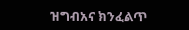ዝግብአና ክንፈልጥ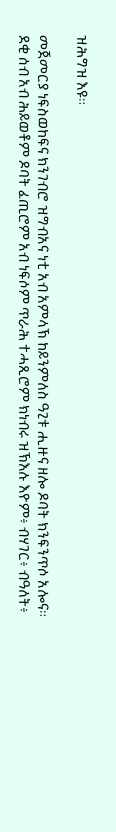ዝሕግዝ እዩ።

መጀመርያ ነፍስወከፍና ክንገብሮ ዝግብአና ነቲ አብ አምላኽ ከይንምለስ ዓጊቱ ሒዙና ዘሎ ዶባት ክንፍንጥሶ አሎና። ደቂ ሰብ አብ ሕይወቶም ዶባት ፈጢሮም አብ ነፍሶም ጥራሕ ተሓጺሮም ክነብሩ ዝኽእሉ እዮም፥ ብሃገር፥ ብዓለት፥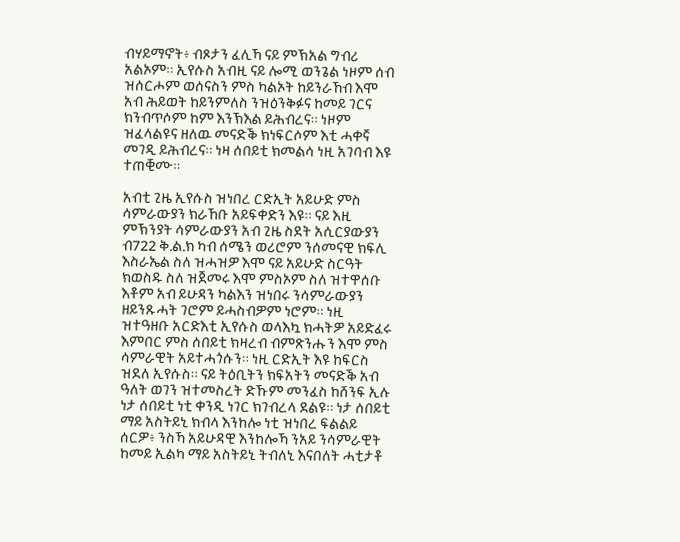ብሃይማኖት፥ ብጾታን ፈሊኻ ናይ ምኽአል ግብሪ አልኦም። ኢየሱስ አብዚ ናይ ሎሚ ወንጌል ነዞም ሰብ ዝሰርሖም ወሰናስን ምስ ካልኦት ከይንራኸብ እሞ አብ ሕይወት ከይንምለስ ንዝዕንቅፉና ከመይ ገርና ክንብጥሶም ከም እንኽእል ይሕብረና። ነዞም ዝፈላልዩና ዘለዉ መናድቕ ክነፍርሶም እቲ ሓቀኛ መገዲ ይሕብረና። ነዛ ሰበይቲ ክመልሳ ነዚ አገባብ እዩ ተጠቒሙ።

አብቲ ጊዜ ኢየሱስ ዝነበረ ርድኢት አይሁድ ምስ ሳምራውያን ክራኸቡ አይፍቀድን እዩ። ናይ እዚ ምኽንያት ሳምራውያን አብ ጊዜ ስደት አሲርያውያን ብ722 ቅ.ል.ክ ካብ ሰሜን ወሪሮም ንሰመናዊ ክፍሊ እስራኤል ስለ ዝሓዝዎ እሞ ናይ አይሁድ ስርዓት ክወስዱ ስለ ዝጀመሩ እሞ ምስኦም ስለ ዝተዋሰቡ እቶም አብ ይሁዳን ካልእን ዝነበሩ ንሳምራውያን ዘይንጹሓት ገሮም ይሓስብዎም ነሮም። ነዚ ዝተዓዘቡ አርድእቲ ኢየሱስ ወላእኳ ክሓትዎ አይድፈሩ እምበር ምስ ሰበይቲ ክዛረብ ብምጽንሑን እሞ ምስ ሳምራዊት አይተሓጎሱን። ነዚ ርድኢት እዩ ከፍርስ ዝደለ ኢየሱስ። ናይ ትዕቢትን ክፍአትን መናድቕ አብ ዓለት ወገን ዝተመስረት ድኹም መንፈስ ከሸንፍ ኢሉ ነታ ሰበይቲ ነቲ ቀንዲ ነገር ክገብረላ ደልዩ። ነታ ሰበይቲ ማይ አስትይኒ ክብላ እንከሎ ነቲ ዝነበረ ፍልልይ ሰርዎ፥ ንስኻ አይሁዳዊ እንከሎኻ ንአይ ንሳምራዊት ከመይ ኢልካ ማይ አስትይኒ ትብለኒ እናበለት ሓቲታቶ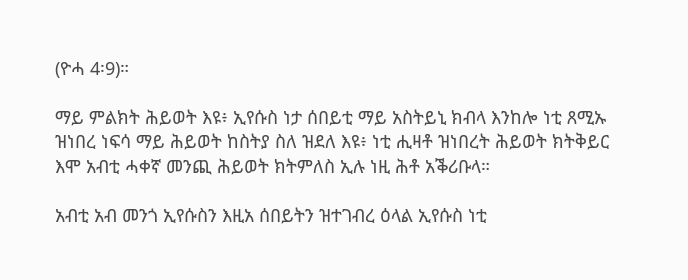(ዮሓ 4፡9)።

ማይ ምልክት ሕይወት እዩ፥ ኢየሱስ ነታ ሰበይቲ ማይ አስትይኒ ክብላ እንከሎ ነቲ ጸሚኡ ዝነበረ ነፍሳ ማይ ሕይወት ከስትያ ስለ ዝደለ እዩ፥ ነቲ ሒዛቶ ዝነበረት ሕይወት ክትቅይር እሞ አብቲ ሓቀኛ መንጪ ሕይወት ክትምለስ ኢሉ ነዚ ሕቶ አቕሪቡላ።

አብቲ አብ መንጎ ኢየሱስን እዚአ ሰበይትን ዝተገብረ ዕላል ኢየሱስ ነቲ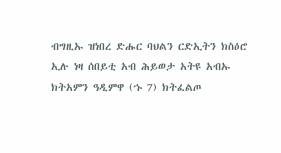ብግዚኡ ዝነበረ ድሑር ባህልን ርድኢትን ክስዕሮ ኢሉ ነዛ ሰበይቲ አብ ሕይወታ አትዩ አብኡ ክትአምን ዓዲምዋ (ኁ 7) ክትፈልጦ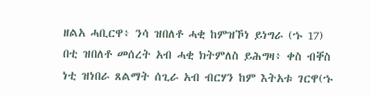ዘልአ ሓቢርዋ፥ ንሳ ዝበለቶ ሓቂ ከምዝኾነ ይነግራ (ኁ 17) በቲ ዝበለቶ መሰረት አብ ሓቂ ክትምለስ ይሕግዛ፥ ቀስ ብቐስ ነቲ ዝነበራ ጸልማት ሰጊራ አብ ብርሃን ከም እትአቱ ገርዋ(ኁ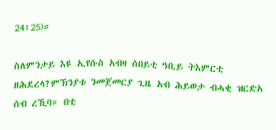24፥25)።

ስለምንታይ እዩ ኢየሱስ አብዛ ሰበይቲ ዓቢይ ትእምርቲ ዘሕደረላ?ምኽንያቱ ንመጀመርያ ጊዜ አብ ሕይወታ ብሓቂ ዝርድአ ሰብ ረኺባ። በቲ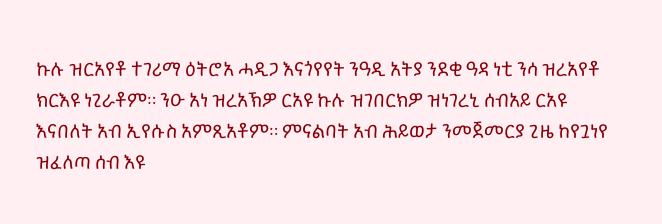ኩሉ ዝርአየቶ ተገሪማ ዕትሮአ ሓዲጋ እናጎየየት ንዓዲ አትያ ንደቂ ዓዳ ነቲ ንሳ ዝረአየቶ ክርእዩ ነጊራቶም። ንዑ አነ ዝረአኽዎ ርአዩ ኩሉ ዝገበርክዎ ዝነገረኒ ሰብአይ ርአዩ እናበለት አብ ኢየሱስ አምጺአቶም። ምናልባት አብ ሕይወታ ንመጀመርያ ጊዜ ከየጓነየ ዝፈለጣ ሰብ እዩ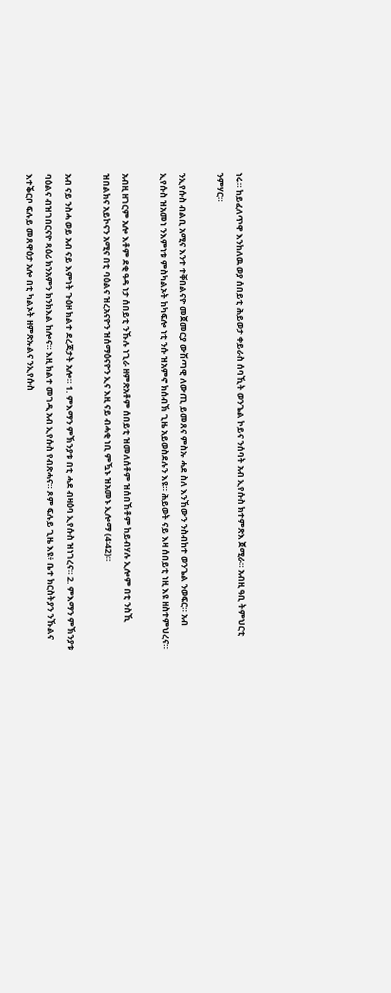ነሩ። ከይፈለጥዋ እንከለዉ ወያ ሰበይቲ ሕይወታ ቀይራስ ሰባኺት ወንጌል ኮይና ንሰባት አብ ኢየሱስ ክተምጽእ ጀሚራ። አብዚ ዓቢ ትምህርቲ ንምሃር።

ንኢየሱስ ብልቢ አሚና እንተ ተቐበልናዮ መጀመርያ ውሽጣዊ ለውጢ ይመጸና ምስኡ ሓደ ስለ እንኸውን ንስብከተ ወንጌል ንወፍር። አብ ኢየሱስ ዝአመነ ንእምነቱ ምስካልኦት ከካፍሎ ነቲ ንሱ ዝአምኖ ክሰብኽ ጊዜ አይወስደሉን እዩ። ሕይወት ናይ እዛ ሰበይቲ ነዚ እዩ ዘስተምህረና።

አብዚ ዘገርም አሎ እቶም ደቂ ዓዳ ነታ ሰበይቲ ንኹሉ ነጊራ ዘምጽአቶም ሰበይቲ ዝመለሰቶም ዝሰበኸቶም ከይብሃሉ ኢሎም በቲ ንስኺ ዝበልክና አይኮናን አሚና በቲ ባዕልና ዝረአናዮን ዝሰማዕናዮን ኢና እዚ ናይ ብሓቂ ነቢ ምዃኑ ዝአመኑ ኢሎማ (4፡42)።

አብ ናይ ንስሓ ወይ አብ ናይ እምነት ጉዕዞ ክልተ ደረጃታት አሎ። 1. ምእማን ምኽንያቱ በቲ ሓደ ብዛዕባ ኢየሱስ ዝነገረና። 2. ምእማን ምኽንያቱ ባዕልና ብዝገበርናዮ ጻዕሪ ክንአምን ክንክእል ከሎና። እዚ ክልተ መገዲ አብ ኢየሱስ የብጽሓና። ጾም ፍሉይ ጊዜ እዩ፥ ቤተ ክርስትያን ንኹልና እተቕርቦ ፍሉይ መጸዋዕታ አሎ በቲ ካልኦት ዘምጽኡልና ንኢየሱስ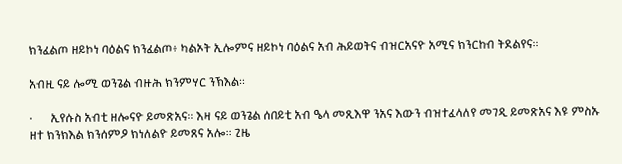ክንፈልጦ ዘይኮነ ባዕልና ክንፈልጦ፥ ካልኦት ኢሎምና ዘይኮነ ባዕልና አብ ሕይወትና ብዝርአናዮ አሚና ክንርከብ ትደልየና።

አብዚ ናይ ሎሚ ወንጌል ብዙሕ ክንምሃር ንኽእል።

·      ኢየሱስ አብቲ ዘሎናዮ ይመጽአና። እዛ ናይ ወንጌል ሰበይቲ አብ ዔላ መጺእዋ ንአና እውን ብዝተፈላለየ መገዲ ይመጽአና እዩ ምስኡ ዘተ ክንክእል ክንሰምዖ ክነለልዮ ይመጸና አሎ። ጊዜ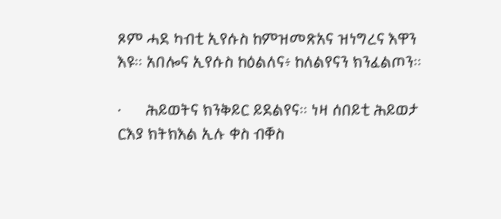ጾም ሓደ ካብቲ ኢየሱስ ከምዝመጽአና ዝነግረና እዋን እዩ። አበሎና ኢየሱስ ከዕልለና፥ ከለልየናን ክንፈልጦን።

·      ሕይወትና ክንቅይር ይደልየና። ነዛ ሰበይቲ ሕይወታ ርእያ ክትክእል ኢሉ ቀስ ብቐስ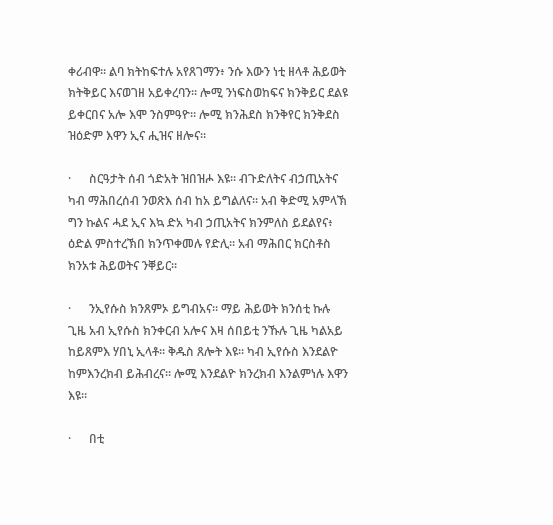ቀሪብዋ። ልባ ክትከፍተሉ አየጸገማን፥ ንሱ እውን ነቲ ዘላቶ ሕይወት ክትቅይር እናወገዘ አይቀረባን። ሎሚ ንነፍስወከፍና ክንቅይር ደልዩ ይቀርበና አሎ እሞ ንስምዓዮ። ሎሚ ክንሕደስ ክንቅየር ክንቅደስ ዝዕድም እዋን ኢና ሒዝና ዘሎና።

·      ስርዓታት ሰብ ጎድአት ዝበዝሖ እዩ። ብጉድለትና ብኃጢአትና ካብ ማሕበረሰብ ንወጽእ ሰብ ከአ ይግልለና። አብ ቅድሚ አምላኽ ግን ኩልና ሓደ ኢና እኳ ድአ ካብ ኃጢአትና ክንምለስ ይደልየና፥ ዕድል ምስተረኽበ ክንጥቀመሉ የድሊ። አብ ማሕበር ክርስቶስ ክንአቱ ሕይወትና ንቐይር።

·      ንኢየሱስ ክንጸምኦ ይግብአና። ማይ ሕይወት ክንሰቲ ኩሉ ጊዜ አብ ኢየሱስ ክንቀርብ አሎና እዛ ሰበይቲ ንኹሉ ጊዜ ካልአይ ከይጸምእ ሃበኒ ኢላቶ። ቅዱስ ጸሎት እዩ። ካብ ኢየሱስ እንደልዮ ከምእንረክብ ይሕብረና። ሎሚ እንደልዮ ክንረክብ እንልምነሉ እዋን እዩ።

·      በቲ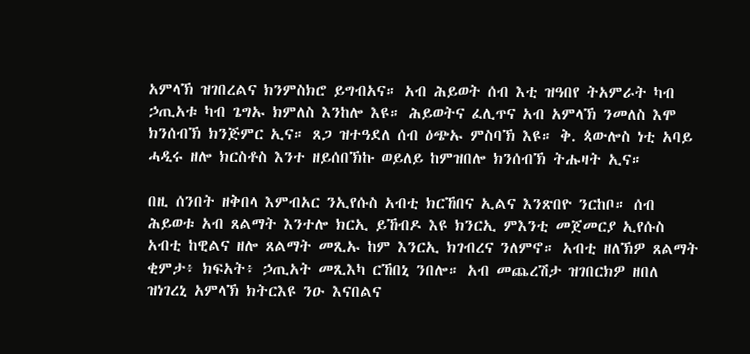አምላኽ ዝገበረልና ክንምስክሮ ይግብአና። አብ ሕይወት ሰብ እቲ ዝዓበየ ትአምራት ካብ ኃጢአቱ ካብ ጌግኡ ክምለስ እንከሎ እዩ። ሕይወትና ፈሊጥና አብ አምላኽ ንመለስ እሞ ክንሰብኽ ክንጅምር ኢና። ጸጋ ዝተዓደለ ሰብ ዕጭኡ ምስባኽ እዩ። ቅ. ጳውሎስ ነቲ አባይ ሓዲሩ ዘሎ ክርስቶስ እንተ ዘይሰበኽኩ ወይለይ ከምዝበሎ ክንሰብኽ ትሑዛት ኢና።

በዚ ሰንበት ዘቅበላ እምብአር ንኢየሱስ አብቲ ክርኸበና ኢልና እንጽበዮ ንርከቦ። ሰብ ሕይወቱ አብ ጸልማት እንተሎ ክርኢ ይኸብዶ እዩ ክንርኢ ምእንቲ መጀመርያ ኢየሱስ አብቲ ከዊልና ዘሎ ጸልማት መጺኡ ከም እንርኢ ክገብረና ንለምኖ። አብቲ ዘለኽዎ ጸልማት ቂምታ፥ ክፍአት፥ ኃጢአት መጺእካ ርኸበኒ ንበሎ። አብ መጨረሽታ ዝገበርክዎ ዘበለ ዝነገረኒ አምላኽ ክትርእዩ ንዑ እናበልና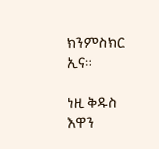ክንምስክር ኢና።

ነዚ ቅዱስ እዋን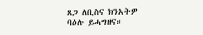ጸጋ ለቢስና ክንአትዎ ባዕሉ ይሓግዘና።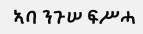ኣባ ንጉሠ ፍሥሓ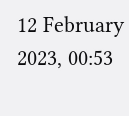12 February 2023, 00:53